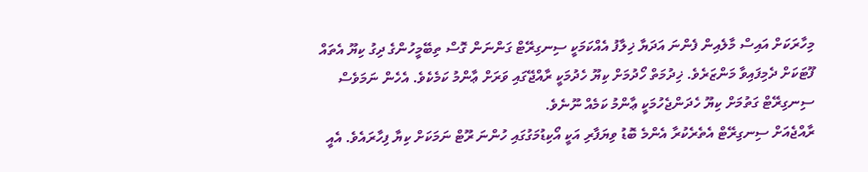މިހާރަކަށް އައިސް މާލެއިން ފެންނަ އަދަޔާ ޚިލާފު އެއްކަމަކީ ސިނގިރޭޓް ގަންނަން ގޮސް ތިބޭމީހުންގެ ދިގު ކިޔޫ އެތައް ފޫޓަކަށް ދެމިފައިވާ މަންޒަރެވެ. ޚިދުމަތް ހޯދުމަށް ކިޔޫ ހެދުމަކީ ރާއްޖޭގައި ވަރަށް ޢާންމު ކަމެކެވެ. އެހެން ނަމަވެސް ސިނގިރޭޓް ގަތުމަށް ކިޔޫ ހެދަންޖެހުމަކީ ޢާންމު ކަމެއް ނޫނެވެ.
ރާއްޖެއަށް ސިނގިރޭޓް އެތެރެކުރާ އެންމެ ބޮޑު ވިޔަފާރި އަކީ އޯކިޑުމަގުގައި ހުންނަ ރޫޓް ނަމަކަށް ކިޔާ ފިހާރައެވެ. އެއީ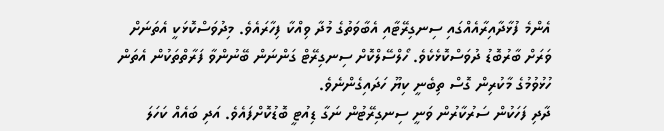އެންމެ ފުޅާދާއިރާއެއްގައި ސިނގިރޭޓާއި އެބާވަތުގެ މުދާ ވިއްކާ ފިހާރައެވެ. މިދުވަސްކޮޅަކީ އެތަނަށް ވަރަށް ބާރުބޮޑު ދުވަސްކޮޅެކެވެ. ހޯލްސޭލްކޮށް ސިނގިރޭޓް ގަންނަން ބޭނުންވާ ފަރާތްތަކުން އެތަން ހުޅުވުމުގެ މާކުރިން ގޮސް ތިބެނީ ކިޔޫ ހަދައިގެންނެވެ.
ދާދި ފަހަކުން ސަރުކާރުން ވަނީ ސިނގިރޭޓުން ނަގާ ޑިއުޓީ ބޮޑުކޮށްފައެވެ. އަދި ބައެއް ކަހަލަ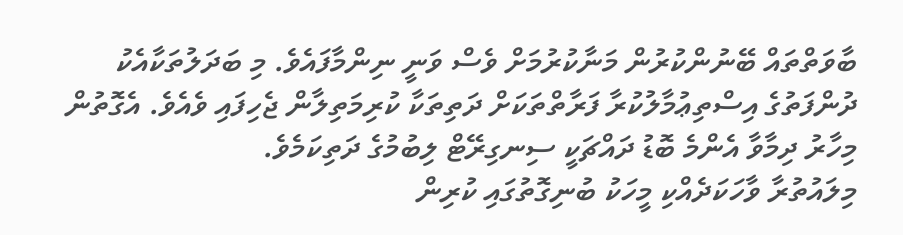ބާވަތްތައް ބޭނުންކުރުން މަނާކުރުމަށް ވެސް ވަނީ ނިންމާފައެވެ. މި ބަދަލުތަކާއެކު ދުންފަތުގެ އިސްތިޢުމާލުކުރާ ފަރާތްތަކަށް ދަތިތަކާ ކުރިމަތިލާން ޖެހިފައި ވެއެވެ. އެގޮތުން މިހާރު ދިމާވާ އެންމެ ބޮޑު ދައްޗަކީ ސިނގިރޭޓް ލިބުމުގެ ދަތިކަމެވެ.
މިލައުތުރާ ވާހަކަދެއްކި މީހަކު ބުނިގޮތުގައި ކުރިން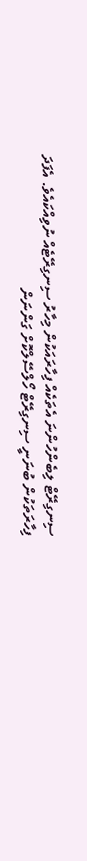ސިނގިރޭޓް ލިބެންހުންނަ އެތަކެއް ފިހާރައަކުން މިހާރު ސިނގިރޭޓެއް ނުވިއްކައެވެ. އެފަދަ ފިހާރަތަކުން ބުނަނީ ސިނގިރޭޓް ހޯލްސޭލްކޮށް ގަންނަން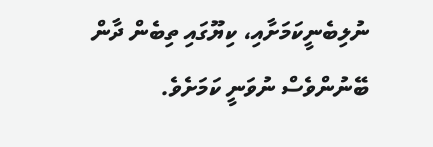ނުލިބެނީކަމަށާއި، ކިޔޫގައި ތިބެން ދާން ބޭނުންވެސް ނުވަނީ ކަމަށެވެ.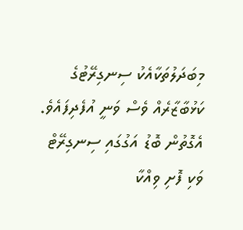މިބަދަލުތަކާއެކު ސިނގިރޭޓުގެ ކަޅުބާޒާރެއް ވެސް ވަނީ އުފެދިފައެވެ. އެގޮތުން ބޮޑު އަގުގައި ސިނގިރޭޓް ވަކި ފޮށި ވިއްކާ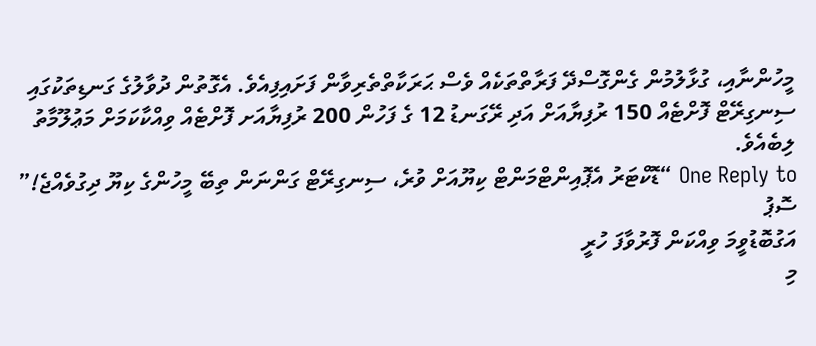މީހުންނާއި، ގުޅާލުމުން ގެންގޮސްދޭ ފަރާތްތަކެއް ވެސް ޙަރަކާތްތެރިވާން ފަށައިފިއެވެ. އެގޮތުން ދުވާލުގެ ގަނޑިތަކުގައި ސިނގިރޭޓް ފޮށްޓެއް 150 ރުފިޔާއަށް އަދި ރޭގަނޑު 12 ގެ ފަހުން 200 ރުފިޔާއަށ ފޮށްޓެއް ވިއްކާކަމަށް މަޢުލޫމާތު ލިބެއެވެ.
One Reply to “ޑޮކްޓަރު އެޕޮއިންޓްމަންޓް ކިޔޫއަށް ވުރެ، ސިނގިރޭޓް ގަންނަން ތިބޭ މީހުންގެ ކިޔޫ ދިގުވެއްޖެ!”
ސޮޕު
އަގުބޮޑުވީމަ ވިއްކަން ފޮރުވާފަ ހުރީ
މި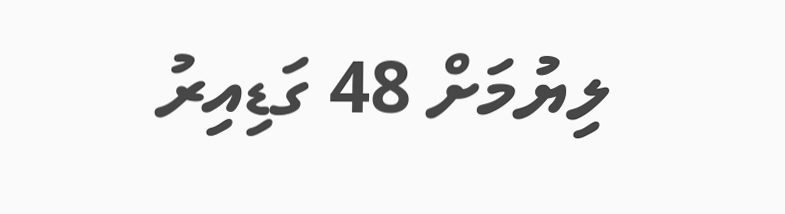ލިޔުމަށް 48 ގަޑިއިރު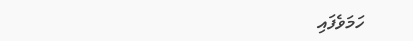ހަމަވެފައި